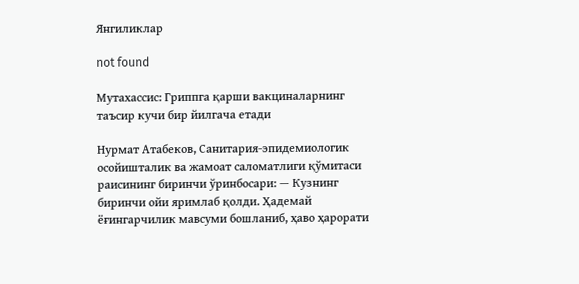Янгиликлар

not found

Мутахассис: Гриппга қарши вакциналарнинг таъсир кучи бир йилгача етади

Нурмат Атабеков, Санитария-эпидемиологик осойишталик ва жамоат саломатлиги қўмитаси раисининг биринчи ўринбосари: — Кузнинг биринчи ойи яримлаб қолди. Ҳадемай ёғингарчилик мавсуми бошланиб, ҳаво ҳарорати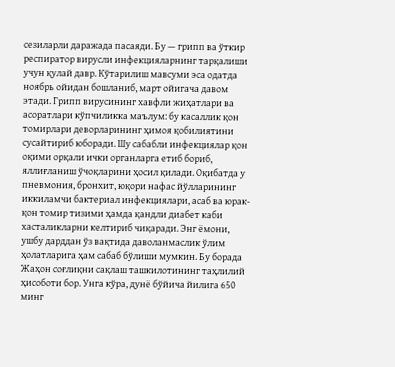сезиларли даражада пасаяди. Бу — грипп ва ўткир респиратор вирусли инфекцияларнинг тарқалиши учун қулай давр. Кўтарилиш мавсуми эса одатда ноябрь ойидан бошланиб, март ойигача давом этади. Грипп вирусининг хавфли жиҳатлари ва асоратлари кўпчиликка маълум: бу касаллик қон томирлари деворларининг ҳимоя қобилиятини сусайтириб юборади. Шу сабабли инфекциялар қон оқими орқали ички органларга етиб бориб, яллиғланиш ўчоқларини ҳосил қилади. Оқибатда у пневмония, бронхит, юқори нафас йўлларининг иккиламчи бактериал инфекциялари, асаб ва юрак-қон томир тизими ҳамда қандли диабет каби хасталикларни келтириб чиқаради. Энг ёмони, ушбу дарддан ўз вақтида даволанмаслик ўлим ҳолатларига ҳам сабаб бўлиши мумкин. Бу борада Жаҳон соғлиқни сақлаш ташкилотининг таҳлилий ҳисоботи бор. Унга кўра, дунё бўйича йилига 650 минг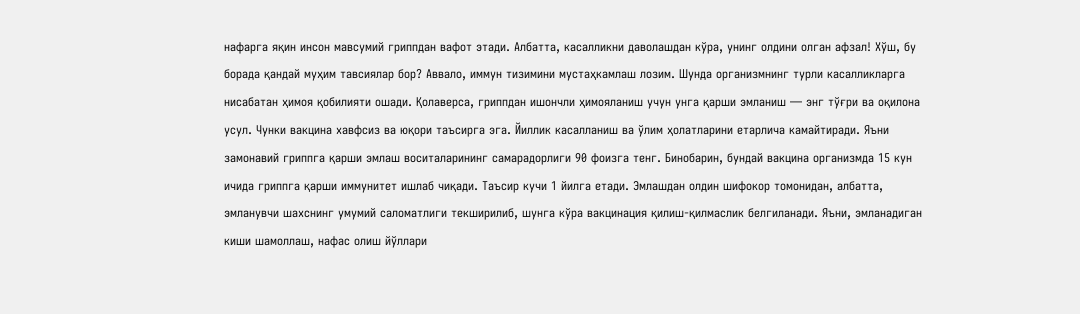нафарга яқин инсон мавсумий гриппдан вафот этади. Албатта, касалликни даволашдан кўра, унинг олдини олган афзал! Хўш, бу борада қандай муҳим тавсиялар бор? Аввало, иммун тизимини мустаҳкамлаш лозим. Шунда организмнинг турли касалликларга нисабатан ҳимоя қобилияти ошади. Қолаверса, гриппдан ишончли ҳимояланиш учун унга қарши эмланиш — энг тўғри ва оқилона усул. Чунки вакцина хавфсиз ва юқори таъсирга эга. Йиллик касалланиш ва ўлим ҳолатларини етарлича камайтиради. Яъни замонавий гриппга қарши эмлаш воситаларининг самарадорлиги 90 фоизга тенг. Бинобарин, бундай вакцина организмда 15 кун ичида гриппга қарши иммунитет ишлаб чиқади. Таъсир кучи 1 йилга етади. Эмлашдан олдин шифокор томонидан, албатта, эмланувчи шахснинг умумий саломатлиги текширилиб, шунга кўра вакцинация қилиш-қилмаслик белгиланади. Яъни, эмланадиган киши шамоллаш, нафас олиш йўллари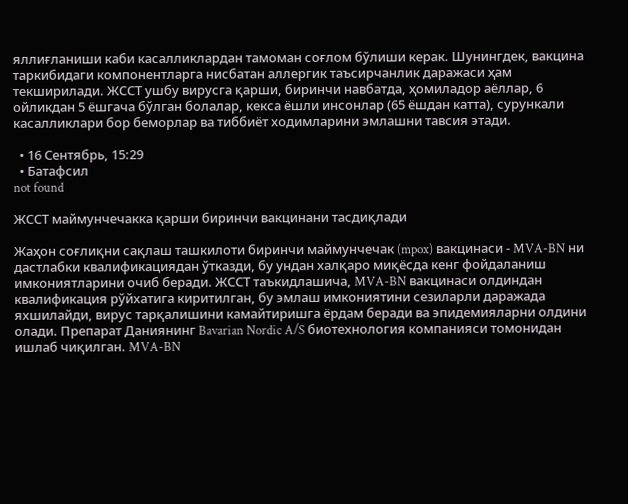яллиғланиши каби касалликлардан тамоман соғлом бўлиши керак. Шунингдек, вакцина таркибидаги компонентларга нисбатан аллергик таъсирчанлик даражаси ҳам текширилади. ЖССТ ушбу вирусга қарши, биринчи навбатда, ҳомиладор аёллар, 6 ойликдан 5 ёшгача бўлган болалар, кекса ёшли инсонлар (65 ёшдан катта), сурункали касалликлари бор беморлар ва тиббиёт ходимларини эмлашни тавсия этади.

  • 16 Сентябрь, 15:29
  • Батафсил
not found

ЖССТ маймунчечакка қарши биринчи вакцинани тасдиқлади

Жаҳон соғлиқни сақлаш ташкилоти биринчи маймунчечак (mpox) вакцинаси - MVA-BN ни дастлабки квалификациядан ўтказди, бу ундан халқаро миқёсда кенг фойдаланиш имкониятларини очиб беради. ЖССТ таъкидлашича, MVA-BN вакцинаси олдиндан квалификация рўйхатига киритилган, бу эмлаш имкониятини сезиларли даражада яхшилайди, вирус тарқалишини камайтиришга ёрдам беради ва эпидемияларни олдини олади. Препарат Даниянинг Bavarian Nordic A/S биотехнология компанияси томонидан ишлаб чиқилган. MVA-BN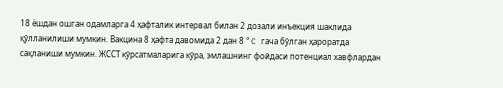18 ёшдан ошган одамларга 4 ҳафталик интервал билан 2 дозали инъекция шаклида қўлланилиши мумкин. Вакцина 8 ҳафта давомида 2 дан 8 ° C гача бўлган ҳароратда сақланиши мумкин. ЖССТ кўрсатмаларига кўра, эмлашнинг фойдаси потенциал хавфлардан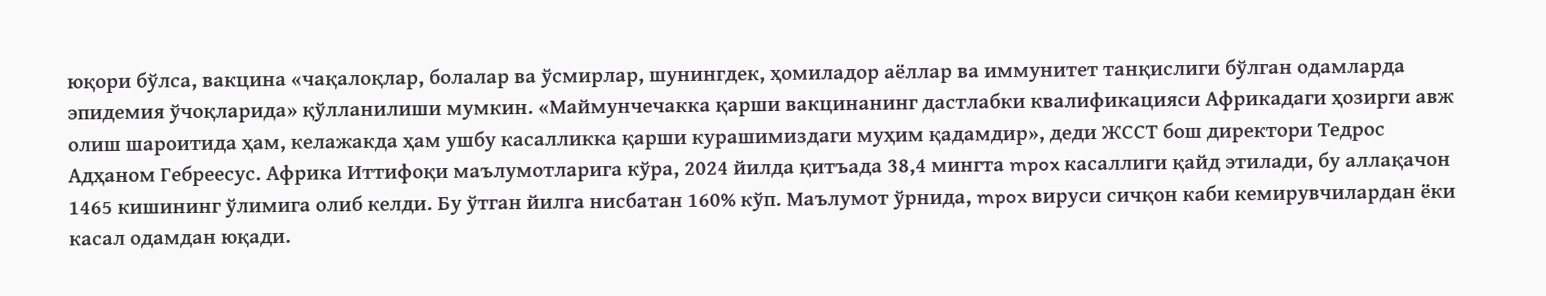юқори бўлса, вакцина «чақалоқлар, болалар ва ўсмирлар, шунингдек, ҳомиладор аёллар ва иммунитет танқислиги бўлган одамларда эпидемия ўчоқларида» қўлланилиши мумкин. «Маймунчечакка қарши вакцинанинг дастлабки квалификацияси Африкадаги ҳозирги авж олиш шароитида ҳам, келажакда ҳам ушбу касалликка қарши курашимиздаги муҳим қадамдир», деди ЖССТ бош директори Тедрос Адҳаном Гебреесус. Aфрика Иттифоқи маълумотларига кўра, 2024 йилда қитъада 38,4 мингта mpox касаллиги қайд этилади, бу аллақачон 1465 кишининг ўлимига олиб келди. Бу ўтган йилга нисбатан 160% кўп. Маълумот ўрнида, mpox вируси сичқон каби кемирувчилардан ёки касал одамдан юқади.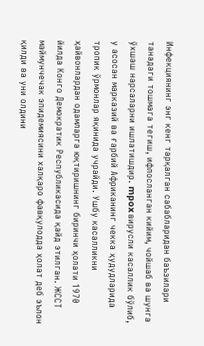Инфекциянинг энг кенг тарқалган сабабларидан баъзилари танадаги тошмага тегиш, ифлосланган кийим, чойшаб ва шунга ўхшаш нарсаларни ишлатишдир. mpox вирусли касаллик бўлиб, у асосан марказий ва ғарбий Aфриканинг чекка ҳудудларида тропик ўрмонлар яқинида учрайди. Ушбу касалликни ҳайвонлардан одамларга юқтиришнинг биринчи ҳолати 1970 йилда Конго Демократик Республикасида қайд этилган. ЖССТ маймунчечак эпидемиясини халқаро фавқулодда ҳолат деб эълон қилди ва уни олдини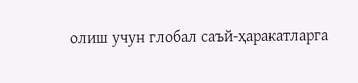олиш учун глобал саъй-ҳаракатларга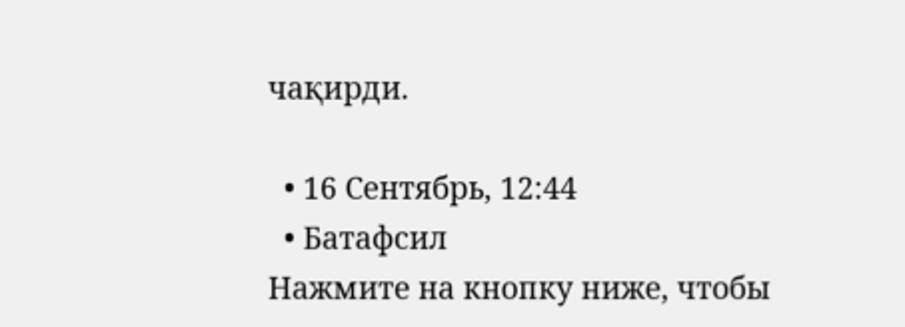чақирди.

  • 16 Сентябрь, 12:44
  • Батафсил
Нажмите на кнопку ниже, чтобы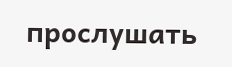прослушать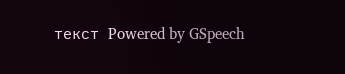текст Powered by GSpeech